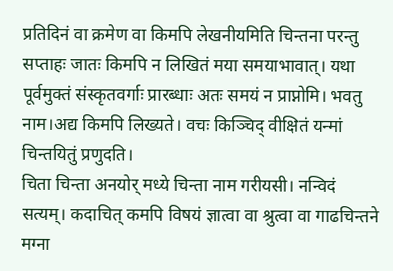प्रतिदिनं वा क्रमेण वा किमपि लेखनीयमिति चिन्तना परन्तु सप्ताहः जातः किमपि न लिखितं मया समयाभावात्। यथा पूर्वमुक्तं संस्कृतवर्गाः प्रारब्धाः अतः समयं न प्राप्नोमि। भवतु नाम।अद्य किमपि लिख्यते। वचः किञ्चिद् वीक्षितं यन्मां चिन्तयितुं प्रणुदति।
चिता चिन्ता अनयोर् मध्ये चिन्ता नाम गरीयसी। नन्विदं सत्यम्। कदाचित् कमपि विषयं ज्ञात्वा वा श्रुत्वा वा गाढचिन्तने मग्ना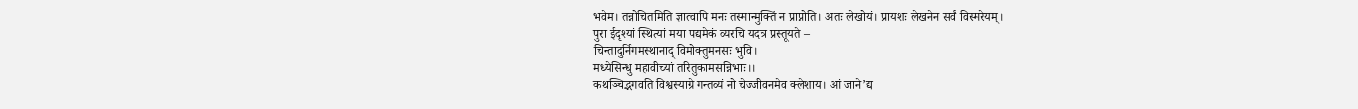भवेम। तन्नोचितमिति ज्ञात्वापि मनः तस्मान्मुक्तिं न प्राप्नोति। अतः लेखोयं। प्रायशः लेखनेन सर्वं विस्मरेयम्।
पुरा ईदृश्यां स्थित्यां मया पद्यमेकं व्यरचि यदत्र प्रस्तूयते –
चिन्तादुर्निगमस्थानाद् विमोक्तुमनसः भुवि।
मध्येसिन्धु महावीच्यां तरितुकामसन्निभाः।।
कथञ्चिद्भगवति विश्वस्याग्रे गन्तव्यं नो चेज्जीवनमेव क्लेशाय। आं जाने’द्य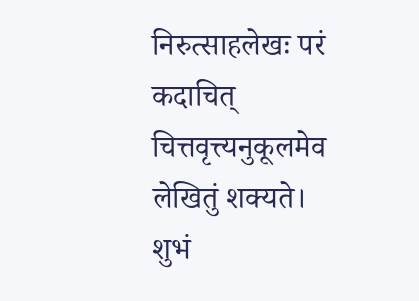निरुत्साहलेखः परं कदाचित् चित्तवृत्त्यनुकूलमेव लेखितुं शक्यते। शुभं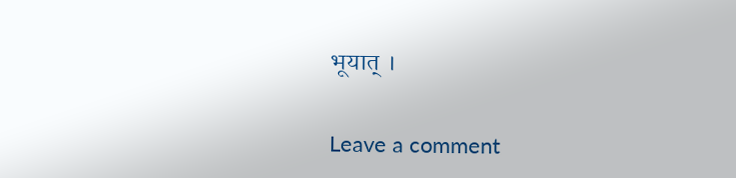भूयात् ।


Leave a comment